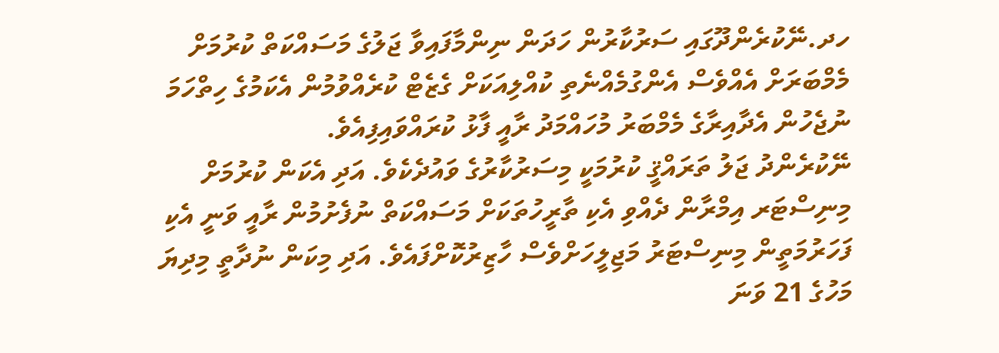ހދ.ނޭކުރެންދޫގައި ސަރުކާރުން ހަދަން ނިންމާފައިވާ ޖަލުގެ މަސައްކަތް ކުރުމަށް މެމްބަރަށް އެއްވެސް އެންގުމެއްނެތި ކުއްލިއަކަށް ގެޒެޓް ކުރެއްވުމުން އެކަމުގެ ހިތްހަމަ ނުޖެހުން އެދާއިރާގެ މެމްބަރު މުހައްމަދު ރާއީ ފާޅު ކުރައްވައިފިއެވެ.
ނޭކުރެންދު ޖަލު ތަރައްޤީ ކުރުމަކީ މިސަރުކާރުގެ ވައުދެކެވެ. އަދި އެކަން ކުރުމަށް މިނިސްޓަރ އިމްރާން ދެއްވި އެކި ތާރީހުތަކަށް މަސައްކަތް ނުފެށުމުން ރާއީ ވަނީ އެކި ފަހަރުމަތީން މިނިސްޓަރު މަޖިލީހަށްވެސް ހާޒިރުކޮށްފައެވެ. އަދި މިކަން ނުދާތީ މިދިޔަ މަހުގެ 21 ވަނަ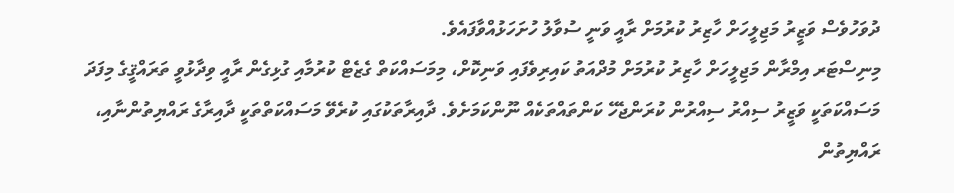ދުވަހުވެސް ވަޒީރު މަޖިލީހަށް ހާޒިރު ކުރުމަށް ރާއީ ވަނީ ސުވާލު ހުށަހަޅުއްވާފައެވެ.
މިނިސްޓަރ އިމްރާން މަޖިލީހަށް ހާޒިރު ކުރުމަށް މުދްއަތު ކައިރިވެފައި ވަނިކޮށް، މިމަސައްކަތް ގެޒެޓް ކުރުމާއި ގުޅިގެން ރާއީ ވިދާޅުވީ ތަރައްޤީގެ މިފަދަ މަސައްކަތަކީ ވަޒީރު ސިއްރު ސިއްރުން ކުރަންޖެހޭ ކަންތައްތަކެއް ނޫންކަމަށެވެ. ދާއިރާތަކުގައި ކުރެވޭ މަސައްކަތްތަކީ ދާއިރާގެ ރައްޔިތުންނާއި، ރައްޔިތުން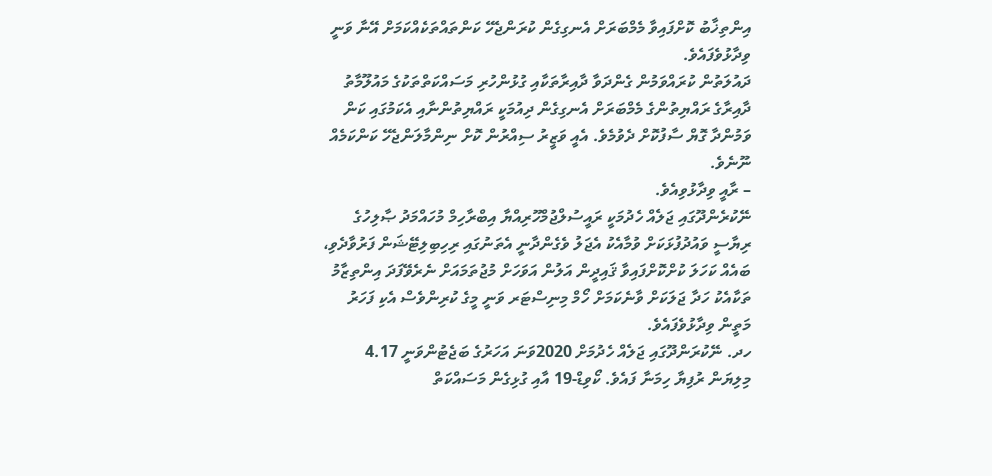އިންތިޚާބު ކޮށްފައިވާ މެމްބަރަށް އެނގިގެން ކުރަންޖެހޭ ކަންތައްތަކެއްކަމަށް އޭނާ ވަނީ ވިދާޅުވެފައެވެ.
ދައުލަތުން ކުރައްވަމުން ގެންދަވާ ދާއިރާތަކާއި ގުޅުންހުރި މަސައްކަތްތަކުގެ މައުލޫމާތު ދާއިރާގެ ރައްޔިތުންގެ މެމްބަރަށް އެނގިގެން ދިއުމަކީ ރައްޔިތުންނާއި އެކަމުގައި ކަން ވަމުންދާ ގޮޔް ސާފުކޮށް ދެވުމެވެ. އެއީ ވަޒީރު ސިއްރުން ކޮށް ނިންމާލަންޖެހޭ ކަންކަމެއް ނޫނެވެ.
– ރާއީ ވިދާޅުވިއެވެ.
ނޭކުރެންދޫގައި ޖަލެއް ހެދުމަކީ ރައީސުލްޖުމްހޫރިއްޔާ އިބްރާހިމް މުހައްމަދު ޞާލިހުގެ ރިޔާސީ ވައުދުފުޅަކަށް ވުމާއެކު އެޖަލު ވެގެންދާނީ އެތަނުގައި ރިހިބިލިޓޭޝަން ފަރުވާދެވި، ބައެއް ކަހަލަ ކުށްކޮށްފައިވާ ޤައިދީން އަލުން އަވަހަށް މުޖުތަމައަށް ނެރެވޭފަދަ އިންތިޒާމު ތަކާއެކު ހަދާ ޖަލަކަށް ވާނެކަމަށް ހޯމް މިނިސްޓަރ ވަނީ މީގެ ކުރިންވެސް އެކި ފަހަރު މަތީން ވިދާޅުވެފައެވެ.
ހދ. ނޭކުރަންދޫގައި ޖަލެއް ހެދުމަށް 2020ވަނަ އަހަރުގެ ބަޖެޓުންވަނީ 4.17 މިލިޔަން ރުފިޔާ ހިމަނާ ފައެވެ. ކޯވިޑް-19 އާއި ގުޅިގެން މަސައްކަތް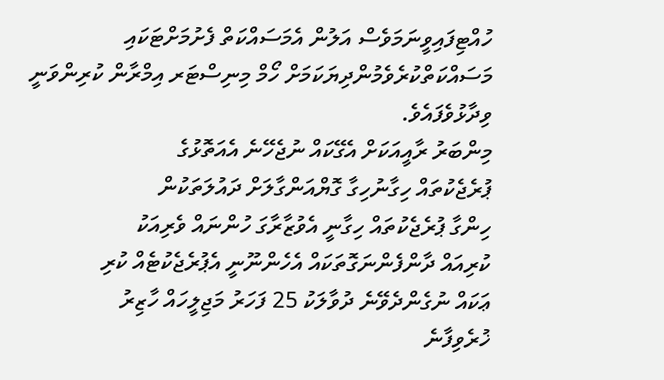ހުއްޓިފައިވީނަމަވެސް އަލުން އެމަސައްކަތް ފެށުމަށްޓަކައި މަސައްކަތްކުރެވެމުންދިޔަކަމަށް ހޯމް މިނިސްޓަރ އިމްރާން ކުރިންވަނީ ވިދާޅުވެފައެވެ.
މިންބަރު ރާއީއަކަށް އެގޭކައް ނުޖެހޭނެ އެއަތޮޅުގެ
ޕުރެޖެކުތައް ހިގާނުހިގާ ގޮޔްއަންގާލަށް ދައުލަތަކުން
ހިންގާ ޕުރެޖެކުތައް ހިގާނީ އެވުޒާރާގަ ހުންނައް ވެރިއަކު
ކުރިއައް ދާންފެންނަގޮތަކައް އެހެންނޫނީ އެޕުރެޖެކުޓެއް ކުރި
ޢަކައް ނުގެންދެވޭނެ ދުވާލަކު 25 ފަހަރު މަޖިލީހައް ހާޒިރު
ޚުރެވިފާނެ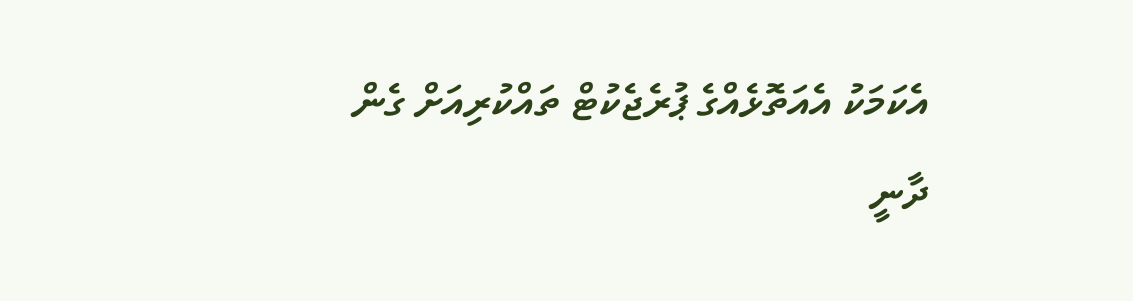އެކަމަކު އެއަތޮޅެއްގެ ޕުރެޖެކުޓް ތައްކުރިއަށް ގެން
ދާނީ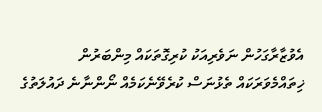އެވުޒާރާގަހުން ނަވެރިއަކު ކުރިގޮތަކައް މިންބަރުން
ޚިތައްމެވަރަކައް ތެޅުނަސް ކުރެވޭނެކަމެއް ނޯންނާނެ ދައުލަތުގެ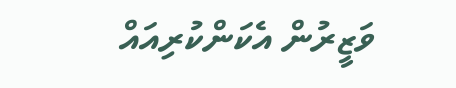ވަޒީރުން އެކަންކުރިއައް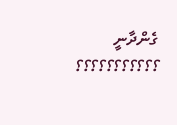ގެންދާނީ ؟؟؟؟؟؟؟؟؟؟؟